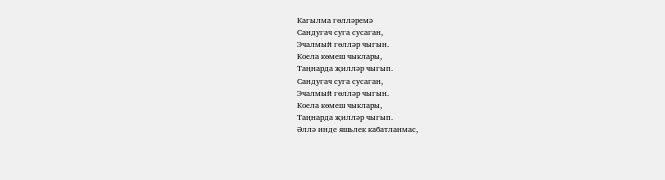Кагылма гөлләремә
Сандугач суга сусаган,
Эчалмый гөлләр чыгын.
Коела көмеш чыклары,
Таңнарда җилләр чыгып.
Сандугач суга сусаган,
Эчалмый гөлләр чыгын.
Коела көмеш чыклары,
Таңнарда җилләр чыгып.
Әллә инде яшьлек кабатланмас,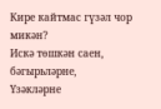Кире кайтмас гүзәл чор микән?
Искә төшкән саен, бәгырьләрне,
Үзәкләрне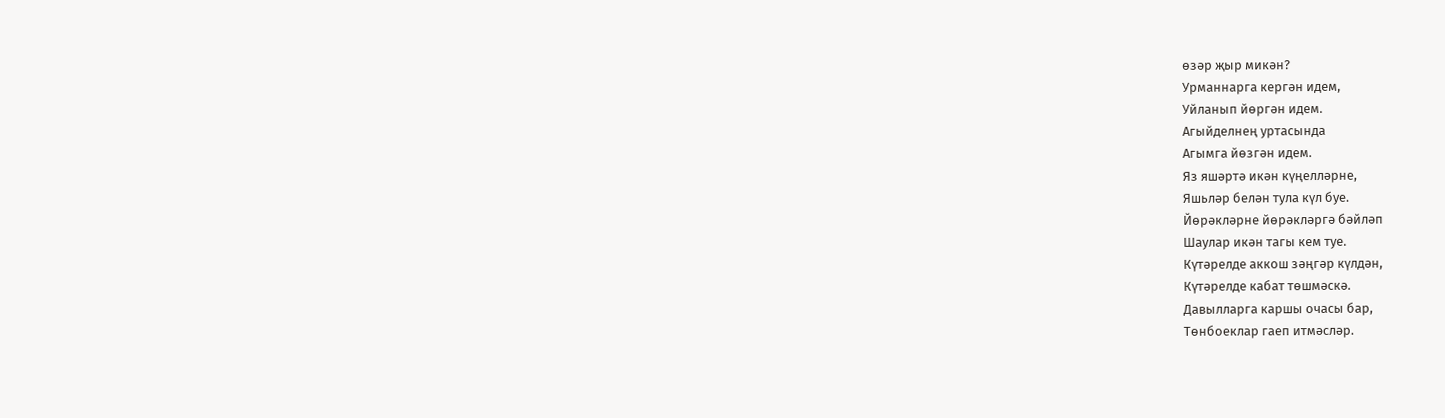өзәр җыр микән?
Урманнарга кергән идем,
Уйланып йөргән идем.
Агыйделнең уртасында
Агымга йөзгән идем.
Яз яшәртә икән күңелләрне,
Яшьләр белән тула күл буе.
Йөрәкләрне йөрәкләргә бәйләп
Шаулар икән тагы кем туе.
Күтәрелде аккош зәңгәр күлдән,
Күтәрелде кабат төшмәскә.
Давылларга каршы очасы бар,
Төнбоеклар гаеп итмәсләр.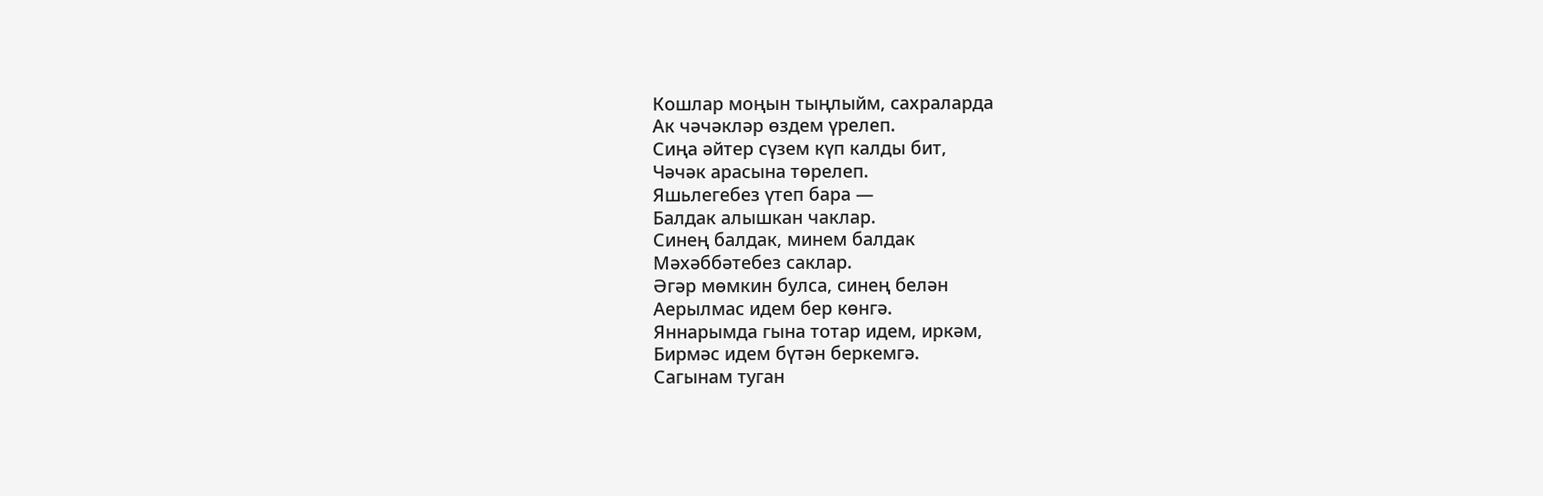Кошлар моңын тыңлыйм, сахраларда
Ак чәчәкләр өздем үрелеп.
Сиңа әйтер сүзем күп калды бит,
Чәчәк арасына төрелеп.
Яшьлегебез үтеп бара —
Балдак алышкан чаклар.
Синең балдак, минем балдак
Мәхәббәтебез саклар.
Әгәр мөмкин булса, синең белән
Аерылмас идем бер көнгә.
Яннарымда гына тотар идем, иркәм,
Бирмәс идем бүтән беркемгә.
Сагынам туган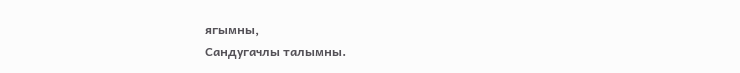ягымны,
Сандугачлы талымны.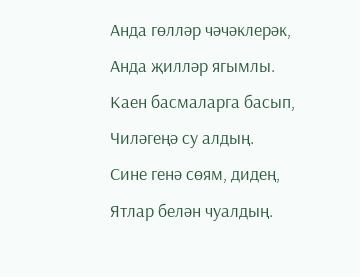Анда гөлләр чәчәклерәк,
Анда җилләр ягымлы.
Каен басмаларга басып,
Чиләгеңә су алдың.
Сине генә сөям, дидең,
Ятлар белән чуалдың.